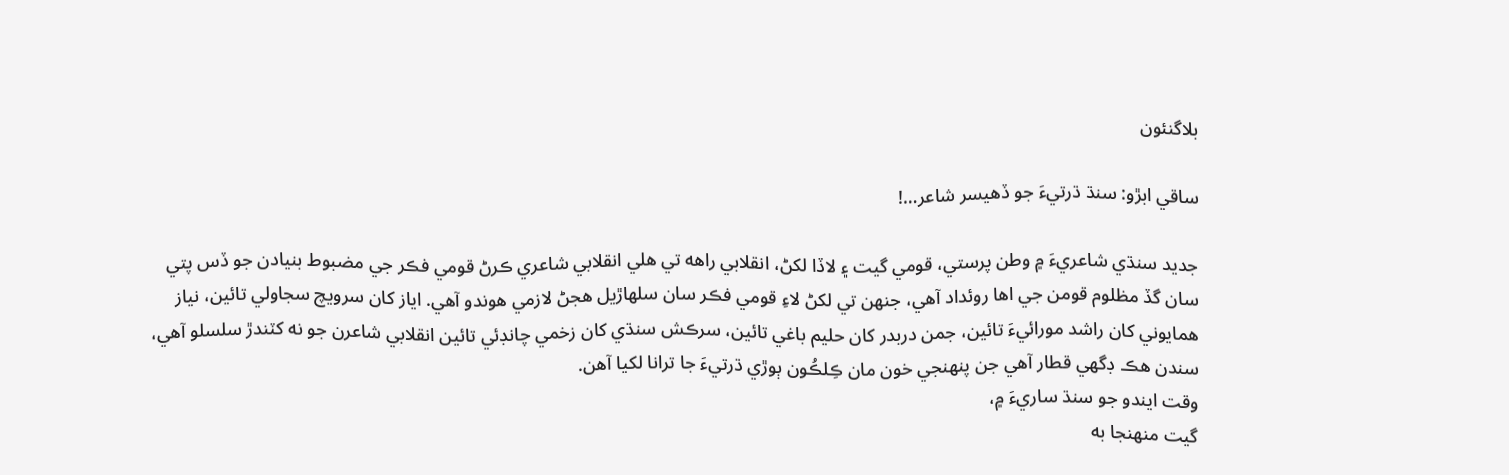بلاگنئون

ساقي ابڙو: سنڌ ڌرتيءَ جو ڏهيسر شاعر…!

جديد سنڌي شاعريءَ ۾ وطن پرستي، قومي گيت ۽ لاڏا لکڻ، انقلابي راهه تي هلي انقلابي شاعري ڪرڻ قومي فڪر جي مضبوط بنيادن جو ڏس پتي سان گڏ مظلوم قومن جي اها روئداد آهي، جنهن تي لکڻ لاءِ قومي فڪر سان سلهاڙيل هجڻ لازمي هوندو آهي. اياز کان سرويچ سجاولي تائين، نياز همايوني کان راشد مورائيءَ تائين، جمن دربدر کان حليم باغي تائين، سرڪش سنڌي کان زخمي چانڊئي تائين انقلابي شاعرن جو نه کٽندڙ سلسلو آهي، سندن هڪ ڊگهي قطار آهي جن پنهنجي خون مان ڪِلڪُون ٻوڙي ڌرتيءَ جا ترانا لکيا آهن.
وقت ايندو جو سنڌ ساريءَ ۾،
گيت منھنجا به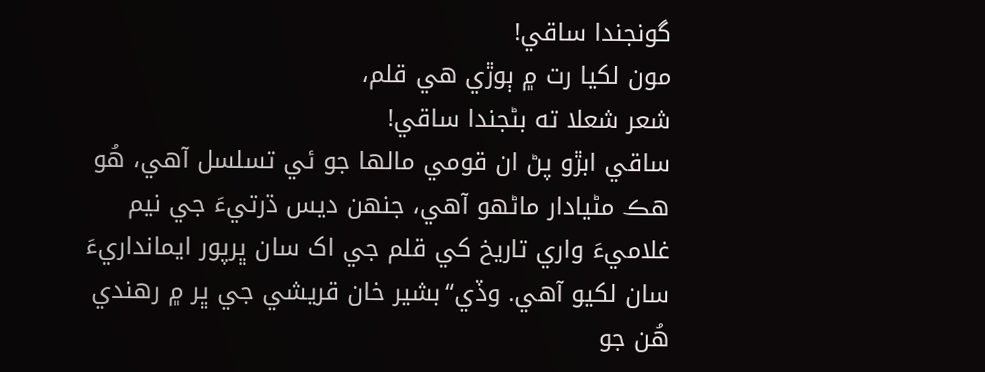گونجندا ساقي!
مون لکيا رت ۾ ٻوڙي هي قلم،
شعر شعلا ته بڻجندا ساقي!
ساقي ابڙو پڻ ان قومي مالها جو ئي تسلسل آهي، هُو هڪ مڻيادار ماڻهو آهي، جنهن ديس ڌرتيءَ جي نيم غلاميءَ واري تاريخ کي قلم جي اک سان ڀرپور ايمانداريءَ سان لکيو آهي. وڏي“بشير خان قريشي جي ڀر ۾ رهندي هُن جو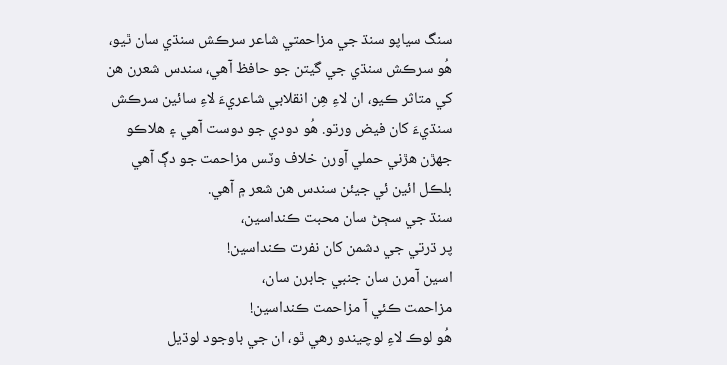سنگ سياپو سنڌ جي مزاحمتي شاعر سرڪش سنڌي سان ٿيو، هُو سرڪش سنڌي جي گيتن جو حافظ آهي، سندس شعرن ھن کي متاثر ڪيو، ان لاءِ هِن انقلابي شاعريءَ لاءِ سائين سرڪش سنڌيءَ کان فيض ورتو. هُو دودي جو دوست آهي ۽ هلاڪو جهڙن هڙني حملي آورن خلاف وٽس مزاحمت جو دڳ آهي بلڪل ائين ئي جيئن سندس هن شعر ۾ آهي.
سنڌ جي سڄڻ سان محبت ڪنداسين،
پر ڌرتي جي دشمن کان نفرت ڪنداسين!
اسين آمرن سان جنبي جابرن سان،
مزاحمت ڪئي آ مزاحمت ڪنداسين!
هُو لوڪ لاءِ لوچيندو رهي ٿو، ان جي باوجود لوڌيل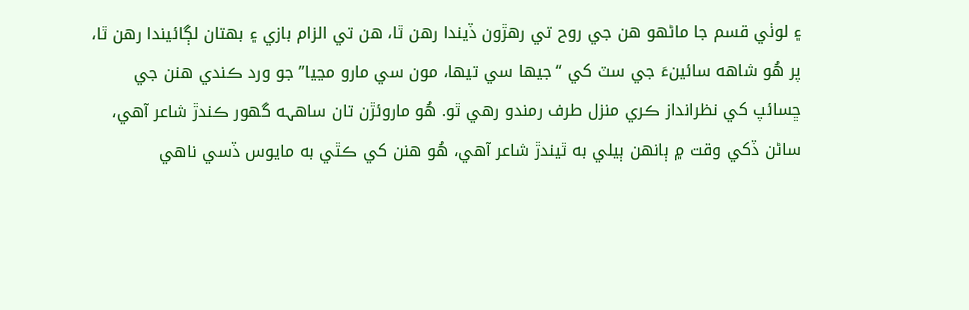۽ لوٺي قسم جا ماڻهو هن جي روح تي رهڙون ڏيندا رهن ٿا، هن تي الزام بازي ۽ بهتان لڳائيندا رهن ٿا، پر هُو شاهه سائينءَ جي سٽ کي “جيها سي تيها، مون سي مارو مڃيا” جو ورد ڪندي هنن جي ڇسائپ کي نظرانداز ڪري منزل طرف رمندو رهي ٿو. هُو ماروئڙن تان ساهہه گهور ڪندڙ شاعر آهي، ساڻن ڏکي وقت ۾ ٻانهن ٻيلي به ٿيندڙ شاعر آهي، هُو هنن کي ڪٿي به مايوس ڏسي ناهي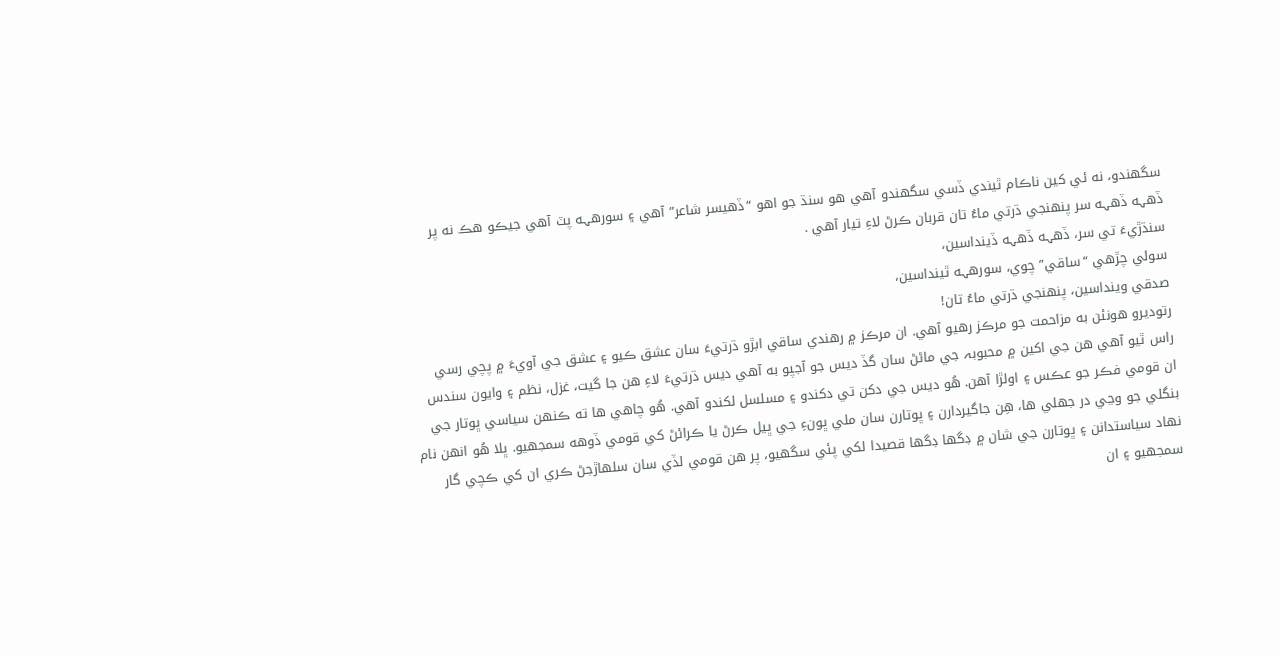سگهندو، نه ئي کين ناڪام ٿيندي ڏسي سگهندو آهي هو سنڌ جو اهو “ڏهيسر شاعر” آهي ۽ سورهہه پٽ آهي جيڪو هڪ نه پر ڏهہه ڏهہه سر پنھنجي ڌرتي ماءُ تان قربان ڪرڻ لاءِ تيار آهي .
سنڌڙيءَ تي سر، ڏهہه ڏهہه ڏينداسين،
سولي چڙهي “ساقي” چوي، سورهہه ٿينداسين،
صدقي وينداسين، پنھنجي ڌرتي ماءُ تان!
رتوديرو هونئن به مزاحمت جو مرڪز رهيو آهي. ان مرڪز ۾ رهندي ساقي ابڙو ڌرتيءَ سان عشق ڪيو ۽ عشق جي آويءَ ۾ پچي رسي راس ٿيو آهي هن جي اکين ۾ محبوبہ جي ماڻڻ سان گڏ ديس جو آجپو به آهي ديس ڌرتيءَ لاءِ هن جا گيت، غزل، نظم ۽ وايون سندس ان قومي فڪر جو عڪس ۽ اولڙا آهن. هُو ديس جي دکن تي دکندو ۽ مسلسل لکندو آهي. هُو چاهي ها ته ڪنهن سياسي ڀوتار جي بنگلي جو وڃي در جهلي ها، هِن جاگيردارن ۽ ڀوتارن سان ملي ڀونءِ جي ڀيل ڪرڻ يا ڪرائڻ کي قومي ڏوهه سمجهيو. ڀلا هُو انهن نام نهاد سياستدانن ۽ ڀوتارن جي شان ۾ ڊگھا ڊگھا قصيدا لکي پئي سگهيو، پر ھن قومي لڏي سان سلهاڙجڻ ڪري ان کي ڪچي گار سمجهيو ۽ ان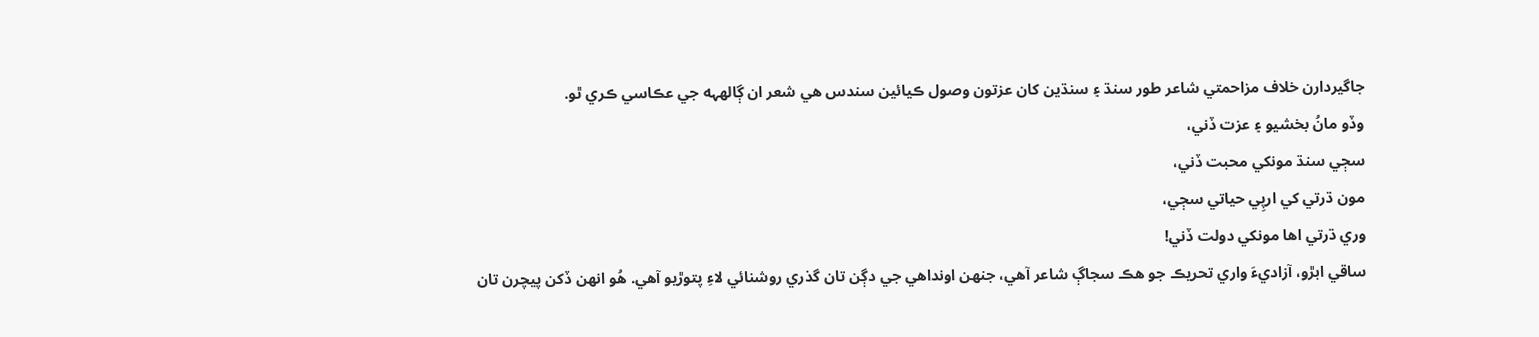جاگيردارن خلاف مزاحمتي شاعر طور سنڌ ۽ سنڌين کان عزتون وصول ڪيائين سندس هي شعر ان ڳالهہه جي عڪاسي ڪري ٿو.
وڏو مانُ بخشيو ۽ عزت ڏني،
سڄي سنڌ مونکي محبت ڏني،
مون ڌرتي کي ارپِي حياتي سڄي،
وري ڌرتي اها مونکي دولت ڏني!
ساقي ابڙو، آزاديءَ واري تحريڪ جو هڪ سجاڳ شاعر آهي، جنهن اونداهي جي دڳن تان گذري روشنائي لاءِ پتوڙيو آهي. هُو انهن ڏکن پيچرن تان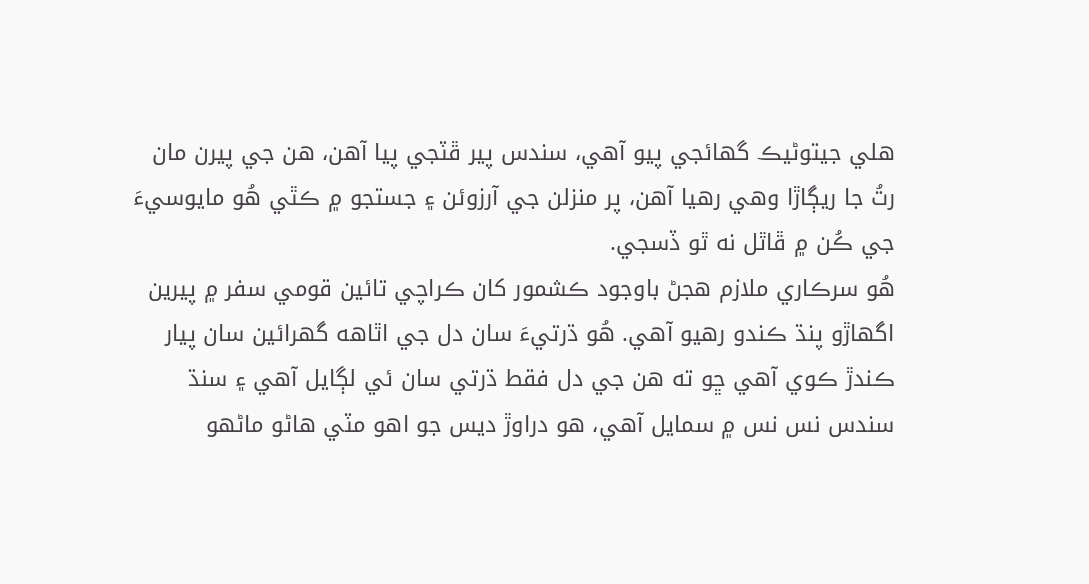هلي جيتوڻيڪ گهائجي پيو آهي، سندس پير ڦٽجي پيا آهن، هن جي پيرن مان رتُ جا ريڳاڙا وهي رهيا آهن، پر منزلن جي آرزوئن ۽ جستجو ۾ ڪٿي هُو مايوسيءَ جي ڪُن ۾ ڦاٿل نه ٿو ڏسجي.
هُو سرڪاري ملازم هجڻ باوجود ڪشمور کان ڪراچي تائين قومي سفر ۾ پيرين اگهاڙو پنڌ ڪندو رهيو آهي. هُو ڌرتيءَ سان دل جي اٿاهه گهرائين سان پيار ڪندڙ ڪوي آهي ڇو ته هن جي دل فقط ڌرتي سان ئي لڳايل آهي ۽ سنڌ سندس نس نس ۾ سمايل آهي، هو دراوڙ ديس جو اهو مٽي هاڻو ماڻهو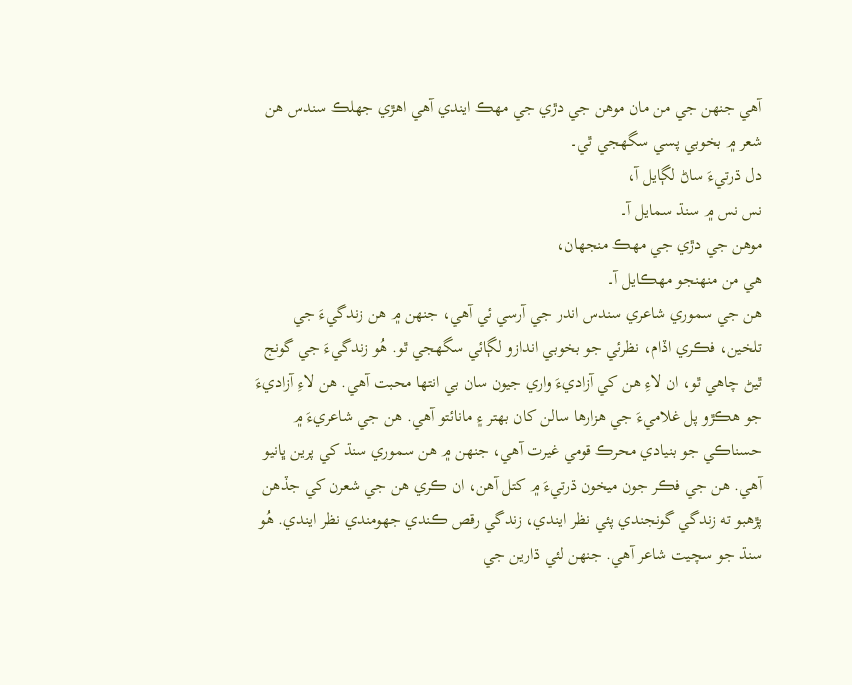آهي جنھن جي من مان موهن جي دڙي جي مھڪ ايندي آهي اهڙي جهلڪ سندس هن شعر ۾ بخوبي پسي سگهجي ٿي۔
دل ڌرتيءَ ساڻ لڳايل آ،
نس نس ۾ سنڌ سمايل آ۔
موهن جي دڙي جي مھڪ منجهان،
هي من منھنجو مھڪايل آ۔
هن جي سموري شاعري سندس اندر جي آرسي ئي آهي، جنهن ۾ هن زندگيءَ جي تلخين، فڪري اڏام، نظرئي جو بخوبي اندازو لڳائي سگهجي ٿو. هُو زندگيءَ جي گونج ٿيڻ چاهي ٿو، ان لاءِ هن کي آزاديءَ واري جيون سان بي انتها محبت آهي. هن لاءِ آزاديءَ جو هڪڙو پل غلاميءَ جي هزارها سالن کان بهتر ۽ مانائتو آهي. هن جي شاعريءَ ۾ حسناڪي جو بنيادي محرڪ قومي غيرت آهي، جنهن ۾ هن سموري سنڌ کي پرين ڀانيو آهي. هن جي فڪر جون ميخون ڌرتيءَ ۾ کتل آهن، ان ڪري هن جي شعرن کي جڏهن پڙهبو ته زندگي گونجندي پئي نظر ايندي، زندگي رقص ڪندي جهومندي نظر ايندي. هُو سنڌ جو سچيت شاعر آهي. جنهن لئي ڌارين جي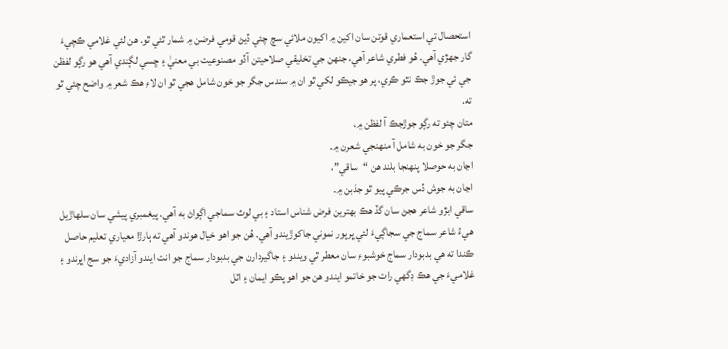استحصال تي استعماري قوتن سان اکين ۾ اکيون ملائي سچ چئي ڏيڻ قومي فرضن ۾ شمار ٿئي ٿو. هن لئي غلامي ڪچيءَ گار جهڙي آهي. هُو فطري شاعر آهي، جنهن جي تخليقي صلاحيتن آڏو مصنوعيت بي معنيٰ ۽ ڇسي لڳندي آهي هو رڳو لفظن جي ئي جوڙ جڪ نٿو ڪري، پر هو جيڪو لکي ٿو ان ۾ سندس جگر جو خون شامل هجي ٿو ان لاءِ هڪ شعر ۾ واضح چئي ٿو ته.
متان چئو ته رڳو جوڙجڪ آ لفظن ۾،
جگر جو خون به شامل آ منھنجي شعرن ۾۔
اڃان به حوصلا پنھنجا بلند هن “ساقي”،
اڃان به جوش ڏس جرڪي پيو ٿو جذبن ۾۔
ساقي ابڙو شاعر هجڻ سان گڏ هڪ بھترين فرض شناس استاد ۽ بي لوث سماجي اڳواڻ به آهي. پيغمبري پيشي سان سلهاڙيل ھيءُ شاعر سماج جي سجاڳيءَ لئي ڀرپور نموني جاکوڙيندو آهي. هُن جو اهو خيال هوندو آهي ته ٻارڙا معياري تعليم حاصل ڪندا ته هي بدبودار سماج خوشبوءِ سان معطر ٿي ويندو ۽ جاگيردارن جي بدبودار سماج جو انت ايندو آزاديءَ جو سج اڀرندو ۽ غلاميءَ جي هڪ ڊگهي رات جو خاتمو ايندو هن جو اهو پڪو ايمان ۽ اٽل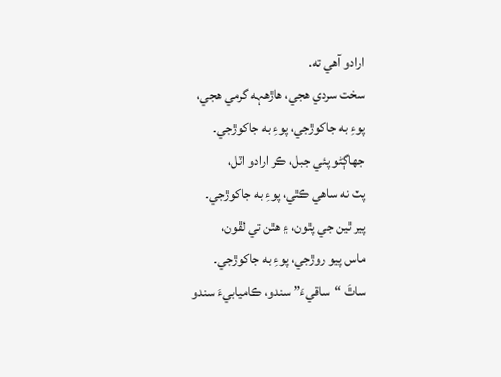ارادو آهي ته.
سخت سردي هجي، هاڙهہه گرمي هجي،
پوءِ به جاکوڙجي، پوءِ به جاکوڙجي۔
جهاڳڻو پئي جبل، ڪر ارادو اٽل،
پٽ نه ساهي ڪٿي، پوءِ به جاکوڙجي۔
پير ٿين جي پٿون، ۽ هٿن تي لڦون،
ماس پيو روڙجي، پوءِ به جاکوڙجي۔
ساٿَ “ساقيءَ” سندو، ڪاميابيءَ سندو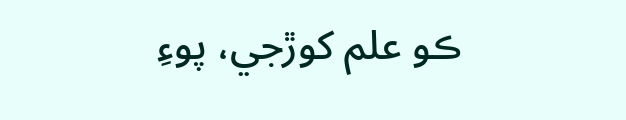ڪو علم کوڙجي، پوءِ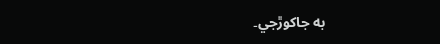به جاکوڙجي۔